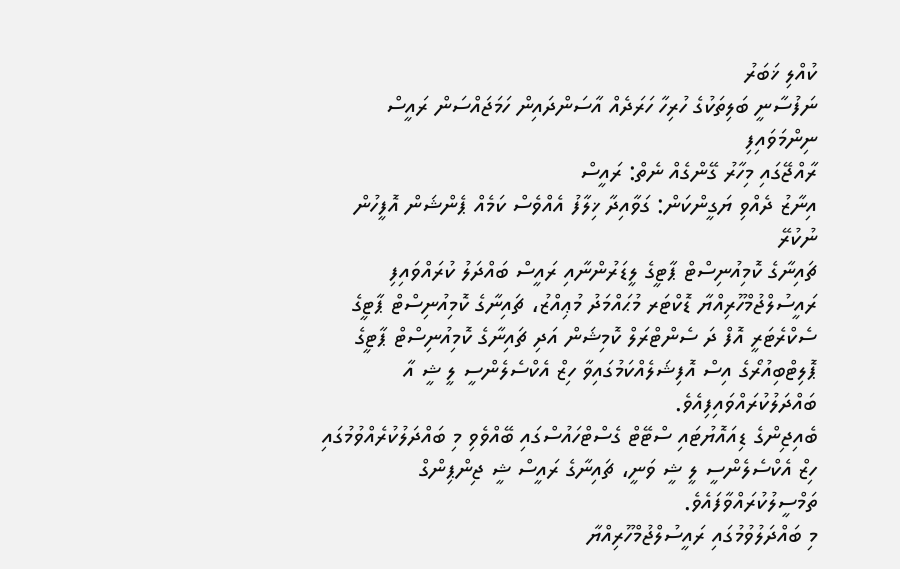ކުއްލި ޚަބަރު
ނަފުސާނީ ބަލިތަކުގެ ހުރިހާ ހަރަދެއް އާސަންދައިން ހަމަޖައްސަން ރައީސް ނިންމަވައިފި
ރާއްޖޭގައި މިހާރު ގޭންގެއް ނެތް: ރައީސް
އިނާޒު ދެއްވި ޔަގީންކަން: ގަވާއިދާ ޚިލާފު އެއްވެސް ކަމެއް ޕެންޝަން އޮފީހުން ނުކުރޭ
ޗައިނާގެ ކޮމިއުނިސްޓް ޕާޓީގެ ލީޑަރުންނާއި ރައީސް ބައްދަލު ކުރައްވައިފި
ރައީސުލްޖުމްހޫރިއްޔާ ޑޮކްޓަރ މުޙައްމަދު މުޢިއްޒު، ޗައިނާގެ ކޮމިއުނިސްޓް ޕާޓީގެ ސެކްރެޓަރީ އޮފް ދަ ސެންޓްރަލް ކޮމިޝަން އަދި ޗައިނާގެ ކޮމިއުނިސްޓް ޕާޓީގެ ޕޮލިޓްބިއުރޯގެ އިސް އޮފިޝަލެއްކަމުގައިވާ ހިޒް އެކްސެލެންސީ ލީ ޝީ އާ ބައްދަލުކުރައްވައިފިއެވެ.
ބެއިޖިންގެ ޑިއައޮޔުޓައި ސްޓޭޓް ގެސްޓްހައުސްގައި ބޭއްވެވި މި ބައްދަލުކުރެއްވުމުގައި ހިޒް އެކްސެލެންސީ ލީ ޝީ ވަނީ، ޗައިނާގެ ރައީސް ޝީ ޖިންޕިންގް ތަމްސީލުކުރައްވާފައެވެ.
މި ބައްދަލުވުމުގައި ރައީސުލްޖުމްހޫރިއްޔާ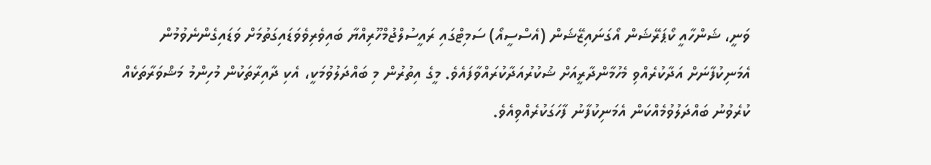ވަނީ، ޝަންހާއީ ކޯޕަރޭޝަން އޯގަނައިޒޭޝަން (އެސްސީއޯ) ސަމިޓްގައި ރައީސުލްޖުމްހޫރިއްޔާ ބައިވެރިވެވަޑައިގަތުމަށް ވަޑައިގެންނެވުމުން އެމަނިކުފާނަށް އަދާކުރެއްވި މެހުމާންދާރީއަށް ޝުކުރުއަދާކުރައްވާފައެވެ. މީގެ އިތުރުން މި ބައްދަލުވުމަކީ، އެކި ދާއިރާތަކުން މުހިންމު މަޝްވަރާތަކެއް ކުރެވުނު ބައްދަލުވުމެއްކަން އެމަނިކުފާނު ފާހަގަކުރެއްވިއެވެ.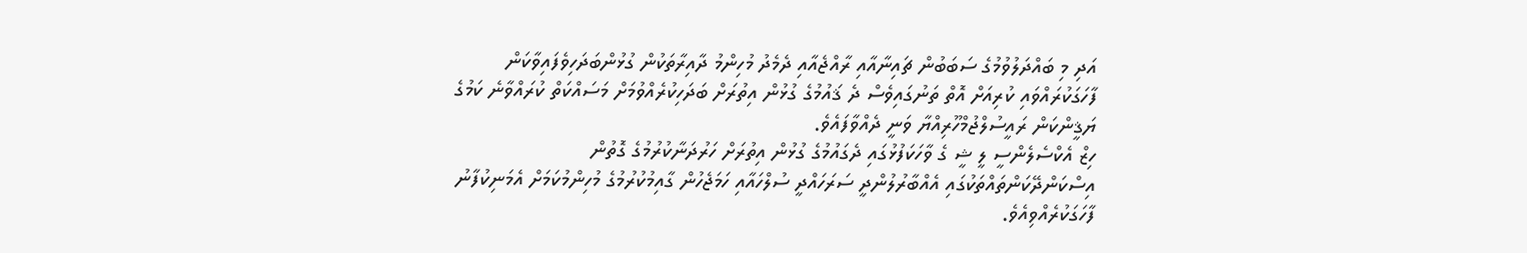އަދި މި ބައްދަލުވުމުގެ ސަބަބުން ޗައިނާއާއި ރާއްޖެއާއި ދެމެދު މުހިންމު ދާއިރާތަކުން ގުޅުންބަދަހިވެފައިވާކަން ފާހަގަކުރައްވައި ކުރިއަށް އޮތް ތަނުގައިވެސް ދެ ޤައުމުގެ ގުޅުން އިތުރަށް ބަދަހިކުރެއްވުމަށް މަސައްކަތް ކުރައްވާނެ ކަމުގެ ޔަޤީންކަން ރައީސުލްޖުމްހޫރިއްޔާ ވަނީ ދެއްވާފައެވެ.
ހިޒް އެކްސެލެންސީ ލީ ޝީ ގެ ވާހަކަފުޅުގައި ދެގައުމުގެ ގުޅުން އިތުރަށް ހަރުދަނާކުރުމުގެ ގޮތުން އިސްކަންދޭކަންތައްތަކުގައި އެއްބާރުލުންދީ ސަރަހައްދީ ސުލްހައާއި ހަމަޖެހުން ގާއިމުކުރުމުގެ މުހިންމުކަމަށް އެމަނިކުފާނު ފާހަގަކުރެއްވިއެވެ.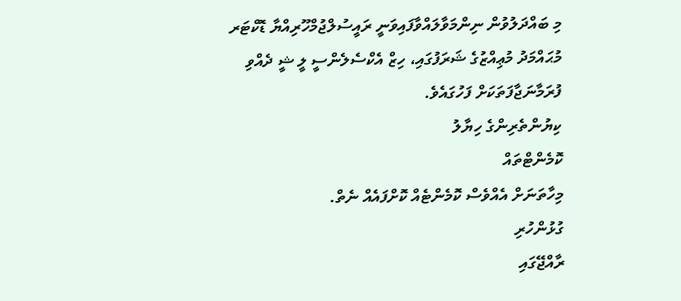މި ބައްދަލުވުން ނިންމަވާލައްވާފައިވަނީ ރައީސުލްޖުމްހޫރިއްޔާ ޑޮކްޓަރ މުޙައްމަދު މުޢިއްޒުގެ ޝަރަފުގައި، ހިޒް އެކްސެލެންސީ ލީ ޝީ ދެއްވި ފުރަމާނަޖާފަތަކަށް ފަހުގައެވެ.
ކިޔުންތެރިންގެ ހިޔާލު
ކޮމެންޓްތައް
މިހާތަނަށް އެއްވެސް ކޮމެންޓެއް ކޮށްފައެއް ނެތް.
ގުޅުންހުރި
ރާއްޖޭގައި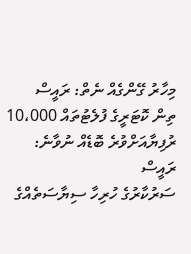މިހާރު ގޭންގެއް ނެތް: ރައީސް
ތިން ކޮޓަރީގެ ފުލެޓުތައް 10،000 ރުފިޔާއަށްވުރެ ބޮޑެއް ނުވާނެ: ރައީސް
ސަރުކާރުގެ ހުރިހާ ސިޔާސަތެއްގެ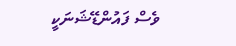ވެސް ފައުންޑޭޝަނަކީ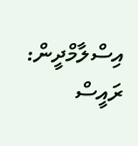އިސްލާމްދީން: ރައީސް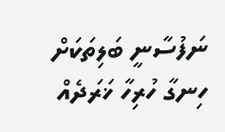ނަފުސާނީ ބަލިތަކަށް ހިނގާ ހުރިހާ ޚަރަދެއް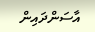އާސަންދައިން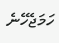ހަމަޖެހޭނެ